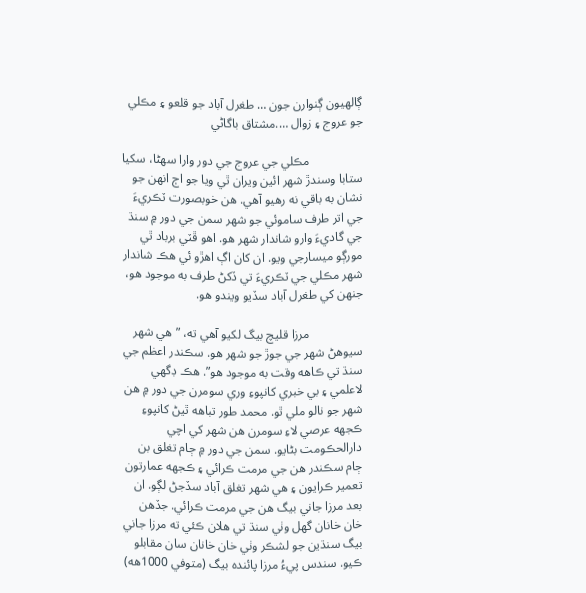ڳالهيون ڳنوارن جون … طغرل آباد جو قلعو ۽ مڪلي جو عروج ۽ زوال ….مشتاق باگاڻي

                 مڪلي جي عروج جي دور وارا سهڻا، سکيا ستابا وسندڙ شهر ائين ويران ٿي ويا جو اڄ انهن جو نشان به باقي نه رهيو آهي. هن خوبصورت ٽڪريءَ جي اتر طرف ساموئي جو شهر سمن جي دور ۾ سنڌ جي گاديءَ وارو شاندار شهر هو. اهو ڦٽي برباد ٿي مورڳو ميسارجي ويو. ان کان اڳ اهڙو ئي هڪ شاندار شهر مڪلي جي ٽڪريءَ تي ڏکڻ طرف به موجود هو، جنهن کي طغرل آباد سڏيو ويندو هو.

                 مرزا قليچ بيگ لکيو آهي ته، ”هي شهر سيوهڻ شهر جي جوڙ جو شهر هو. سڪندر اعظم جي سنڌ تي ڪاهه وقت به موجود هو”. هڪ ڊگهي لاعلمي ۽ بي خبري کانپوءِ وري سومرن جي دور ۾ هن شهر جو نالو ملي ٿو. محمد طور تباهه ٿيڻ کانپوءِ ڪجهه عرصي لاءِ سومرن هن شهر کي اچي دارالحڪومت بڻايو. سمن جي دور ۾ ڄام تغلق بن ڄام سڪندر هن جي مرمت ڪرائي ۽ ڪجهه عمارتون تعمير ڪرايون ۽ هي شهر تغلق آباد سڏجڻ لڳو. ان بعد مرزا جاني بيگ هن جي مرمت ڪرائي. جڏهن خان خانان گهل وٺي سنڌ تي هلان ڪئي ته مرزا جاني بيگ سنڌين جو لشڪر وٺي خان خانان سان مقابلو ڪيو. سندس پيءُ مرزا پائنده بيگ (متوفي 1000هه)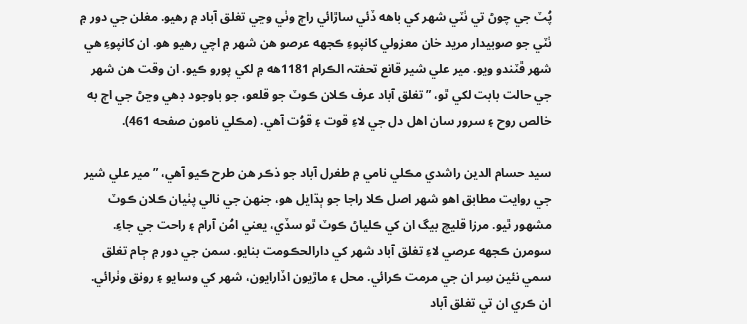پُٽ جي چوڻ تي ٺٽي شهر کي باهه ڏئي ساڙائي راڄ وٺي وڃي تغلق آباد ۾ رهيو. مغلن جي دور ۾ ٺٽي جو صوبيدار مريد خان معزولي کانپوءِ ڪجهه عرصو هن شهر ۾ اچي رهيو هو. ان کانپوءِ هي شهر ڦٽندو ويو. مير علي شير قانع تحفتہ الڪرام 1181هه ۾ لکي پورو ڪيو. ان وقت هن شهر جي حالت بابت لکي ٿو، ”تغلق آباد عرف ڪلان ڪوٽ جو قلعو، جو باوجود ڊهي وڃڻ جي اڄ به خالص روح ۽ سرور سان اهل دل جي لاءِ قوت ۽ قوُت آهي. (مڪلي نامون صفحه 461).

سيد حسام الدين راشدي مڪلي نامي ۾ طغرل آباد جو ذڪر هن طرح ڪيو آهي، ”مير علي شير جي روايت مطابق اهو شهر اصل ڪلا راجا جو ٻڌايل هو، جنهن جي نالي پٺيان ڪلان ڪوٽ مشهور ٿيو. مرزا قليچ بيگ ان کي ڪلياڻ ڪوٽ ٿو سڏي، يعني امُن آرام ۽ راحت جي جاءِ. سومرن ڪجهه عرصي لاءِ تغلق آباد شهر کي دارالحڪومت بنايو. سمن جي دور ۾ ڄام تغلق سمي نئين سِر ان جي مرمت ڪرائي. محل ۽ ماڙيون اڏارايون، شهر کي وسايو ۽ رونق وٺرائي. ان ڪري ان تي تغلق آباد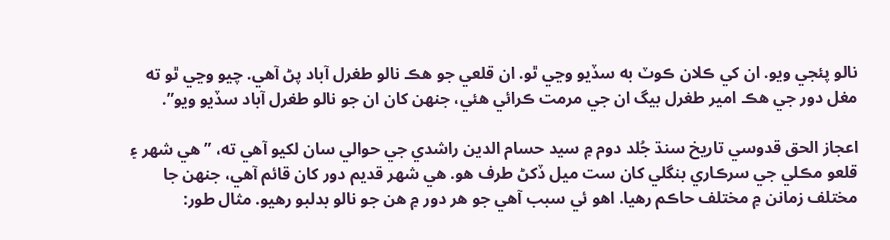نالو پئجي ويو. ان کي ڪلان ڪوٽ به سڏيو وڃي ٿو. ان قلعي جو هڪ نالو طغرل آباد پڻ آهي. چيو وڃي ٿو ته مغل دور جي هڪ امير طغرل بيگ ان جي مرمت ڪرائي هئي، جنهن کان ان جو نالو طغرل آباد سڏيو ويو”.

اعجاز الحق قدوسي تاريخ سنڌ جُلد دوم ۾ سيد حسام الدين راشدي جي حوالي سان لکيو آهي ته، ”هي شهر ۽ قلعو مڪلي جي سرڪاري بنگلي کان ست ميل ڏکڻ طرف هو. هي شهر قديم دور کان قائم آهي، جنهن جا مختلف زمانن ۾ مختلف حاڪم رهيا. اهو ئي سبب آهي جو هر دور ۾ هن جو نالو بدلبو رهيو. مثال طور: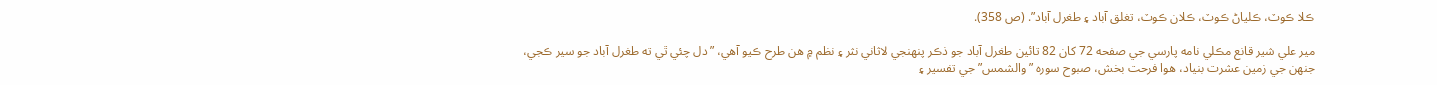ڪلا ڪوٽ، ڪلياڻ ڪوٽ، ڪلان ڪوٽ، تغلق آباد ۽ طغرل آباد”. (ص 358).

مير علي شير قانع مڪلي نامه پارسي جي صفحه 72 کان 82 تائين طغرل آباد جو ذڪر پنهنجي لاثاني نثر ۽ نظم ۾ هن طرح ڪيو آهي، ”دل چئي ٿي ته طغرل آباد جو سير ڪجي، جنهن جي زمين عشرت بنياد، هوا فرحت بخش، صبوح سوره ”والشمس” جي تفسير ۽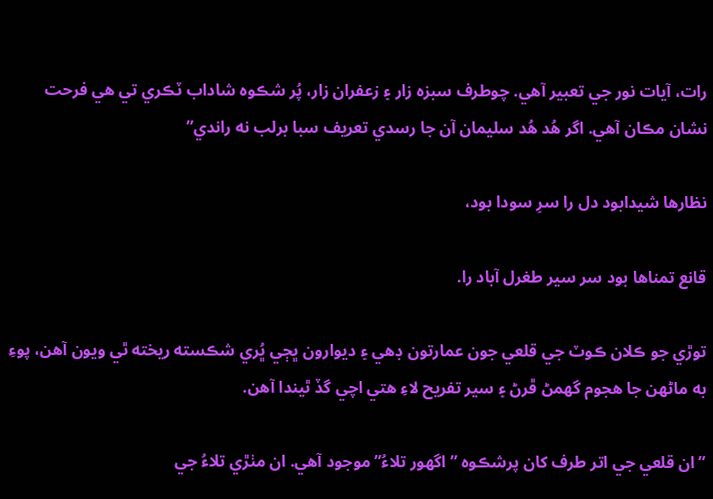رات، آيات نور جي تعبير آهي. چوطرف سبزه زار ۽ زعفران زار، پُر شڪوه شاداب ٽڪري تي هي فرحت نشان مڪان آهي. اگر هُد هُد سليمان آن جا رسدي تعريف سبا برلب نه راندي”

نظارها شيدابود دل را سرِ سودا بود،

قانع تمناها بود سر سير طغرل آباد را.

توڙي جو ڪلان ڪوٽ جي قلعي جون عمارتون ڊهي ۽ ديوارون ڀڄي ڀُري شڪسته ريخته ٿي ويون آهن، پوءِ به ماڻهن جا هجوم گهمڻ ڦرڻ ۽ سير تفريح لاءِ هتي اچي گڏ ٿيندا آهن.

”ان قلعي جي اتر طرف کان پرشڪوه ” اگهور تلاءُ” موجود آهي. ان مٺڙي تلاءُ جي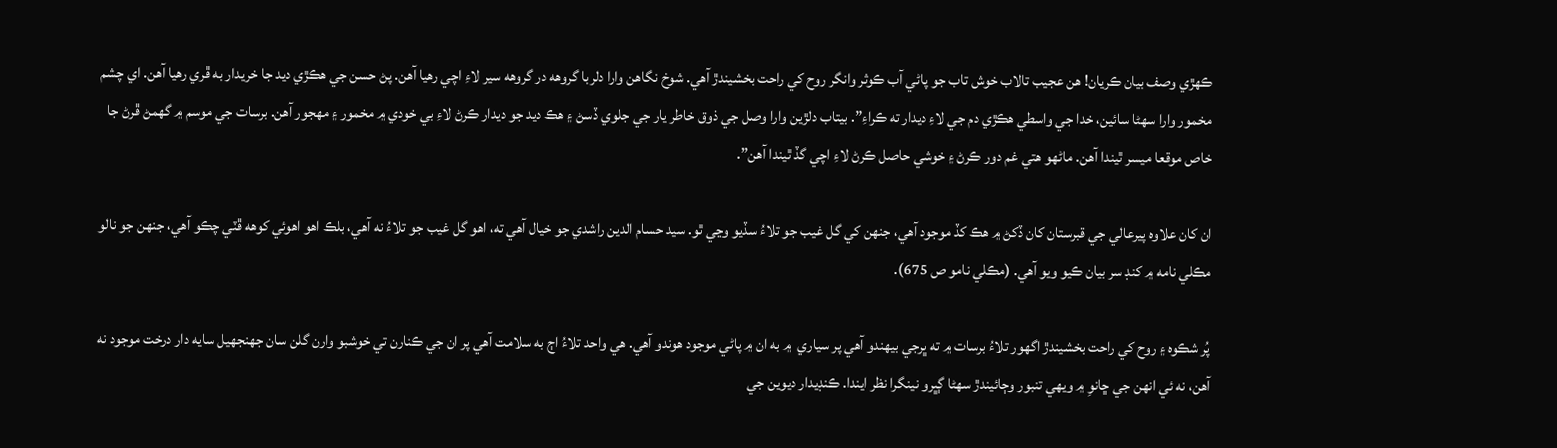ڪهڙي وصف بيان ڪريان! هن عجيب تالاب خوش تاب جو پاڻي آب ڪوثر وانگر روح کي راحت بخشيندڙ آهي. شوخ نگاهن وارا دلربا گروهه در گروهه سير لاءِ اچي رهيا آهن. پڻ حسن جي هڪڙي ديد جا خريدار به ڦري رهيا آهن. اي چشم مخمور وارا سهڻا سائين، خدا جي واسطي هڪڙي دم جي لاءِ ديدار ته ڪراءِ”. بيتاب دلڙين وارا وصل جي ذوق خاطر يار جي جلوي ڏسڻ ۽ هڪ ديد جو ديدار ڪرڻ لاءِ بي خودي ۾ مخمور ۽ مهجور آهن. برسات جي موسم ۾ گهمڻ ڦرڻ جا خاص موقعا ميسر ٿيندا آهن. ماڻهو هتي غم دور ڪرڻ ۽ خوشي حاصل ڪرڻ لاءِ اچي گڏ ٿيندا آهن”.

ان کان علاوه پيرعالي جي قبرستان کان ڏکڻ ۾ هڪ کڏ موجود آهي، جنهن کي گل غيب جو تلاءُ سڏيو وڃي ٿو. سيد حسام الدين راشدي جو خيال آهي ته، اهو گل غيب جو تلاءُ نه آهي، بلڪ اهو اهوئي کوهه ڦٽي چڪو آهي، جنهن جو نالو مڪلي نامه ۾ کنڊ سر بيان ڪيو ويو آهي. (مڪلي نامو ص 675).

پُر شڪوه ۽ روح کي راحت بخشيندڙ اگهور تلاءُ برسات ۾ ته ڀرجي بيهندو آهي پر سياري  ۾ به ان ۾ پاڻي موجود هوندو آهي. هي واحد تلاءُ اڄ به سلامت آهي پر ان جي ڪنارن تي خوشبو وارن گلن سان جهنجهيل سايه دار درخت موجود نه آهن، نه ئي انهن جي ڇانوِ ۾ ويهي تنبور وڄائيندڙ سهڻا ڳڀرو نينگرا نظر ايندا. ڪنڊيدار ديوين جي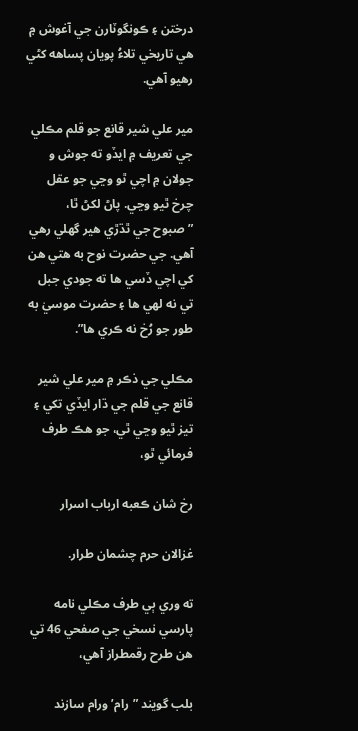درختن ۽ ڪونگوٽارن جي آغوش ۾ هي تاريخي تلاءُ پويان پساهه کڻي رهيو آهي.

مير علي شير قانع جو قلم مڪلي جي تعريف ۾ ايڏو ته جوش و جولان ۾ اچي ٿو وڃي جو عقل چرخ ٿيو وڃي. پاڻ لکڻ ٿا، ”صبوح جي ٿڌڙي هير گهلي رهي آهي. جي حضرت نوح به هتي هن کي اچي ڏسي ها ته جودي جبل تي نه لهي ها ۽ حضرت موسيٰ به طور جو رُخ نه ڪري ها”.

مڪلي جي ذڪر ۾ مير علي شير قانع جي قلم جي ڌار ايڏي تکي ۽ تيز ٿيو وڃي ٿي، جو هڪ طرف فرمائي ٿو،

رخ شان ڪعبه ارباب اسرار

غزالان حرم چشمان طرار.

ته وري ٻي طرف مڪلي نامه پارسي نسخي جي صفحي 46 تي هن طرح رقمطراز آهي،

بلب گويند ”رام’ ورام سازند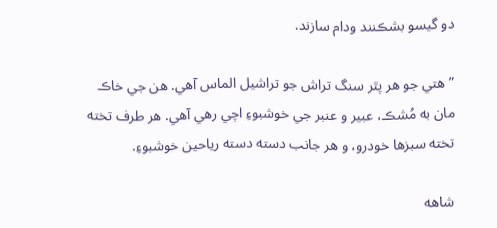دو گيسو بشڪنند ودام سازند.

”هتي جو هر پٿر سنگ تراش جو تراشيل الماس آهي. هن جي خاڪ مان به مُشڪ، عبير و عنبر جي خوشبوءِ اچي رهي آهي. هر طرف تخته تخته سبزها خودرو، و هر جانب دسته دسته رياحين خوشبوءِ.

شاهه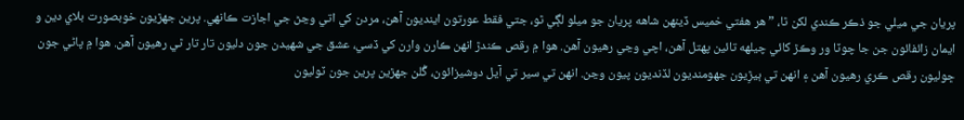پريان جي ميلي جو ذڪر ڪندي لکن ٿا، ”هر هفتي خميس ڏينهن شاهه پريان جو ميلو لڳي ٿو، جتي فقط عورتون اينديون آهن، مردن کي اتي وڃڻ جي اجازت ڪانهي. پرين جهڙيون خوبصورت بلاي دين و ايمان زائفائون جن جا چوٽا ور وڪڙ کائي چيلهه تائين پهتل آهن، اچي وڃي رهيون آهن. هوا ۾ رقص ڪندڙ انهن ڪارن وارن کي ڏسي، عشق جي شهيدن جون دليون تار تار ٿي رهيون آهن. هوا ۾ پاڻي جون ڇوليون رقص ڪري رهيون آهن ۽ انهن تي ٻيڙِيون جهومنديون لڏنديون پيون وڃن. انهن تي سير تي آيل دوشيزائون، گُلن جهڙين پرين جون ٽوليون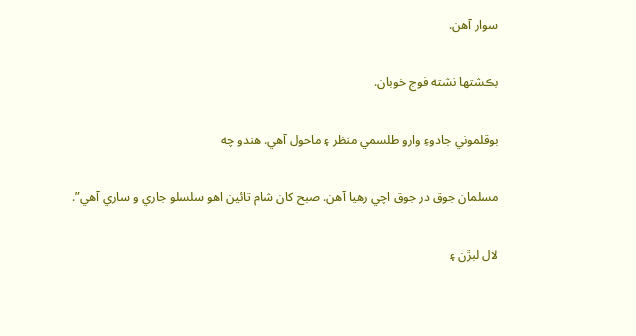سوار آهن.

بڪشتها نشته فوج خوبان.

بوقلموني جادوءِ وارو طلسمي منظر ۽ ماحول آهي. هندو چه

مسلمان جوق در جوق اچي رهيا آهن. صبح کان شام تائين اهو سلسلو جاري و ساري آهي”.

لال لبڙن ۽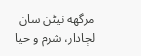مرگهه نيڻن سان لڄادار، شرم و حيا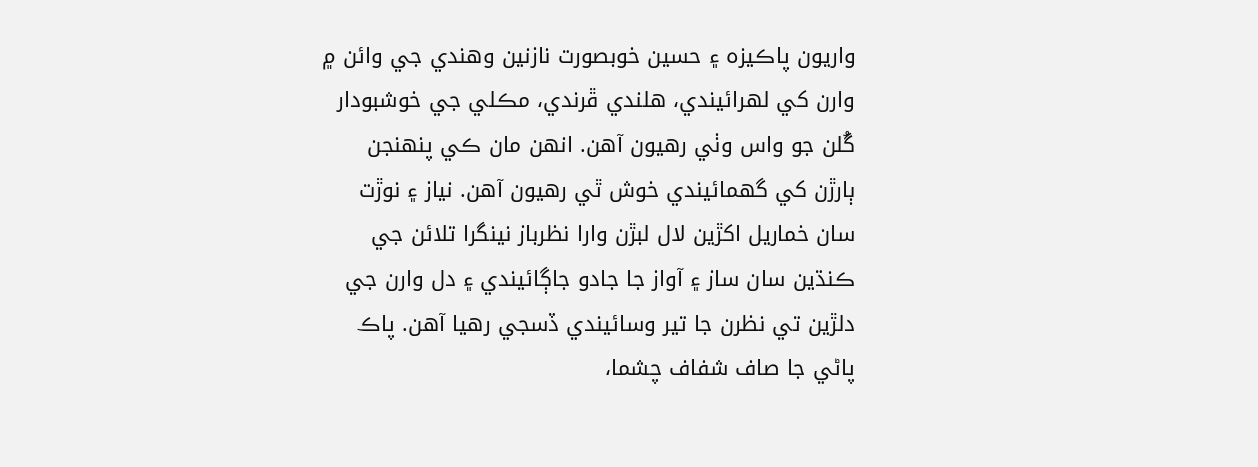واريون پاڪيزہ ۽ حسين خوبصورت نازنين وهندي جي وائن ۾ وارن کي لهرائيندي، هلندي ڦرندي، مڪلي جي خوشبودار گُلن جو واس وٺي رهيون آهن. انهن مان ڪي پنهنجن ٻارڙن کي گهمائيندي خوش ٿي رهيون آهن. نياز ۽ نوڙت سان خماريل اکڙين لال لبڙن وارا نظرباز نينگرا تلائن جي ڪنڌين سان ساز ۽ آواز جا جادو جاڳائيندي ۽ دل وارن جي دلڙين تي نظرن جا تير وسائيندي ڏسجي رهيا آهن. پاڪ پاڻي جا صاف شفاف چشما،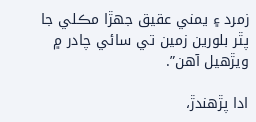زمرد ۽ يمني عقيق جهڙا مڪلي جا پٿر بلورين زمين تي سائي چادر ۾ ويڙهيل آهن”.

ادا پڙهندڙ،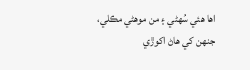اها هئي سُهڻي ۽ من موهڻي مڪلي، جنهن کي هاڻ اکوڙي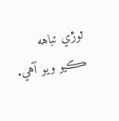ٽوڙي تباهه ڪيو ويو آهي.